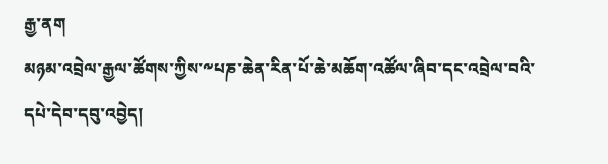རྒྱ་ནག
མཉམ་འབྲེལ་རྒྱལ་ཚོགས་ཀྱིས་༸པཎ་ཆེན་རིན་པོ་ཆེ་མཆོག་འཚོལ་ཞིབ་དང་འབྲེལ་བའི་དཔེ་དེབ་དབུ་འབྱེད།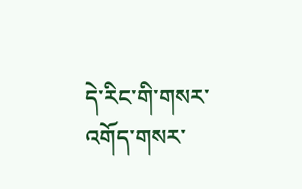དེ་རིང་གི་གསར་འགོད་གསར་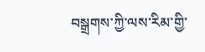བསྒྲགས་ཀྱི་ལས་རིམ་གྱི་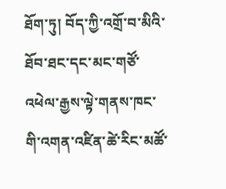ཐོག་ཏུ། བོད་ཀྱི་འགྲོ་བ་མིའི་ཐོབ་ཐང་དང་མང་གཙོ་འཕེལ་རྒྱས་ལྟེ་གནས་ཁང་གི་འགན་འཛིན་ཚེ་རིང་མཚོ་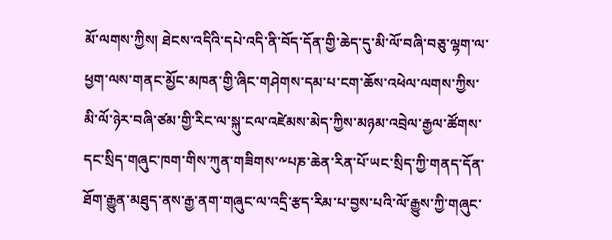མོ་ལགས་ཀྱིས། ཐེངས་འདིའི་དཔེ་འདི་ནི་བོད་དོན་གྱི་ཆེད་དུ་མི་ལོ་བཞི་བཅུ་ལྷག་ལ་ཕྱག་ལས་གནང་མྱོང་མཁན་གྱི་ཞིང་གཤེགས་དམ་པ་ངག་ཆོས་འཕེལ་ལགས་ཀྱིས་མི་ལོ་ཉེར་བཞི་ཙམ་གྱི་རིང་ལ་སྐུ་ངལ་འཛེམས་མེད་ཀྱིས་མཉམ་འབྲེལ་རྒྱལ་ཚོགས་དང་སྲིད་གཞུང་ཁག་གིས་ཀུན་གཟིགས་༸པཎ་ཆེན་རིན་པོ་ཡང་སྲིད་ཀྱི་གནད་དོན་ཐོག་རྒྱུན་མཐུད་ནས་རྒྱ་ནག་གཞུང་ལ་འདྲི་རྩད་རིམ་པ་བྱས་པའི་ལོ་རྒྱུས་ཀྱི་གཞུང་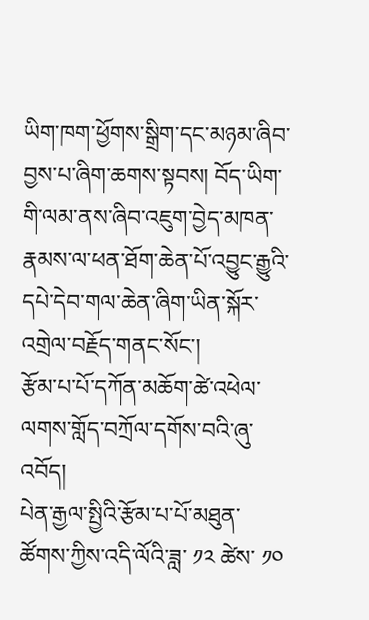ཡིག་ཁག་ཕྱོགས་སྒྲིག་དང་མཉམ་ཞིབ་བྱས་པ་ཞིག་ཆགས་སྟབས། བོད་ཡིག་གི་ལམ་ནས་ཞིབ་འཇུག་བྱེད་མཁན་རྣམས་ལ་ཕན་ཐོག་ཆེན་པོ་འབྱུང་རྒྱུའི་དཔེ་དེབ་གལ་ཆེན་ཞིག་ཡིན་སྐོར་འགྲེལ་བརྗོད་གནང་སོང་།
རྩོམ་པ་པོ་དཀོན་མཆོག་ཚེ་འཕེལ་ལགས་གློད་བཀྲོལ་དགོས་བའི་ཞུ་འབོད།
པེན་རྒྱལ་སྤྱིའི་རྩོམ་པ་པོ་མཐུན་ཚོགས་ཀྱིས་འདི་ལོའི་ཟླ་ ༡༢ ཚེས་ ༡༠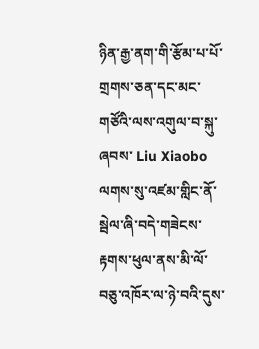ཉིན་རྒྱ་ནག་གི་རྩོམ་པ་པོ་གྲགས་ཅན་དང་མང་གཙོའི་ལས་འགུལ་བ་སྐུ་ཞབས་ Liu Xiaobo ལགས་སུ་འཛམ་གླིང་ནོ་སྦེལ་ཞི་བདེ་གཟེངས་རྟགས་ཕུལ་ནས་མི་ལོ་བཅུ་འཁོར་ལ་ཉེ་བའི་དུས་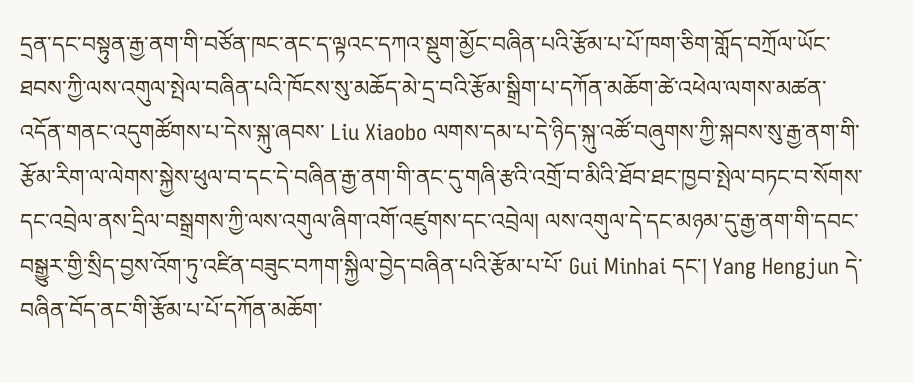དྲན་དང་བསྟུན་རྒྱ་ནག་གི་བཙོན་ཁང་ནང་ད་ལྟའང་དཀའ་སྡུག་མྱོང་བཞིན་པའི་རྩོམ་པ་པོ་ཁག་ཅིག་གློད་བཀྲོལ་ཡོང་ཐབས་ཀྱི་ལས་འགུལ་སྤེལ་བཞིན་པའི་ཁོངས་སུ་མཆོད་མེ་དྲ་བའི་རྩོམ་སྒྲིག་པ་དཀོན་མཆོག་ཚེ་འཕེལ་ལགས་མཚན་འདོན་གནང་འདུགཚོགས་པ་དེས་སྐུ་ཞབས་ Liu Xiaobo ལགས་དམ་པ་དེ་ཉིད་སྐུ་འཚོ་བཞུགས་ཀྱི་སྐབས་སུ་རྒྱ་ནག་གི་རྩོམ་རིག་ལ་ལེགས་སྐྱེས་ཕུལ་བ་དང་དེ་བཞིན་རྒྱ་ནག་གི་ནང་དུ་གཞི་རྩའི་འགྲོ་བ་མིའི་ཐོབ་ཐང་ཁྱབ་སྤེལ་བཏང་བ་སོགས་དང་འབྲེལ་ནས་དྲིལ་བསྒྲགས་ཀྱི་ལས་འགུལ་ཞིག་འགོ་འཛུགས་དང་འབྲེལ། ལས་འགུལ་དེ་དང་མཉམ་དུ་རྒྱ་ནག་གི་དབང་བསྒྱུར་གྱི་སྲིད་བྱས་འོག་ཏུ་འཛིན་བཟུང་བཀག་སྐྱིལ་བྱེད་བཞིན་པའི་རྩོམ་པ་པོ་ Gui Minhai དང་། Yang Hengjun དེ་བཞིན་བོད་ནང་གི་རྩོམ་པ་པོ་དཀོན་མཆོག་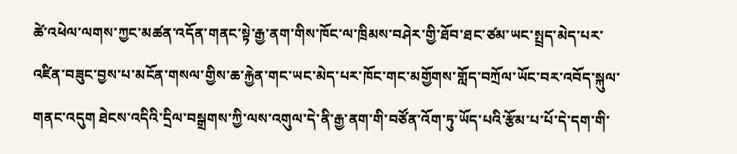ཚེ་འཕེལ་ལགས་ཀྱང་མཚན་འདོན་གནང་སྟེ་རྒྱ་ནག་གིས་ཁོང་ལ་ཁྲིམས་བཤེར་གྱི་ཐོབ་ཐང་ཙམ་ཡང་སྤྲད་མེད་པར་འཛིན་བཟུང་བྱས་པ་མངོན་གསལ་གྱིས་ཆ་རྐྱེན་གང་ཡང་མེད་པར་ཁོང་གང་མགྱོགས་གློད་བཀྲོལ་ཡོང་བར་འབོད་སྐུལ་གནང་འདུག ཐེངས་འདིའི་དྲིལ་བསྒྲགས་ཀྱི་ལས་འགུལ་དེ་ནི་རྒྱ་ནག་གི་བཙོན་འོག་ཏུ་ཡོད་པའི་རྩོམ་པ་པོ་དེ་དག་གི་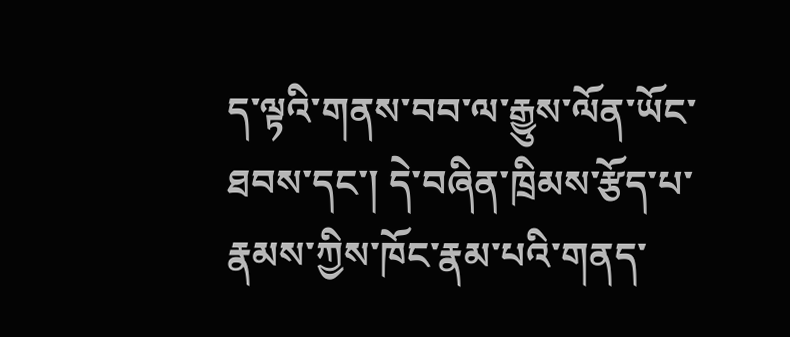ད་ལྟའི་གནས་བབ་ལ་རྒྱུས་ལོན་ཡོང་ཐབས་དང་། དེ་བཞིན་ཁྲིམས་རྩོད་པ་རྣམས་ཀྱིས་ཁོང་རྣམ་པའི་གནད་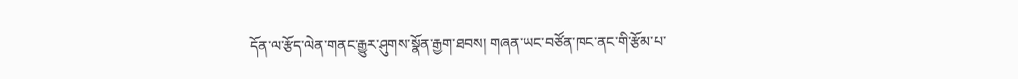དོན་ལ་རྩོད་ལེན་གནང་རྒྱུར་ཤུགས་སྣོན་རྒྱག་ཐབས། གཞན་ཡང་བཙོན་ཁང་ནང་གི་རྩོམ་པ་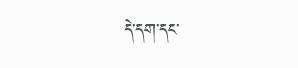དེ་དག་དང་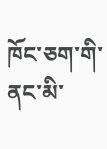ཁོང་ཅག་གི་ནང་མི་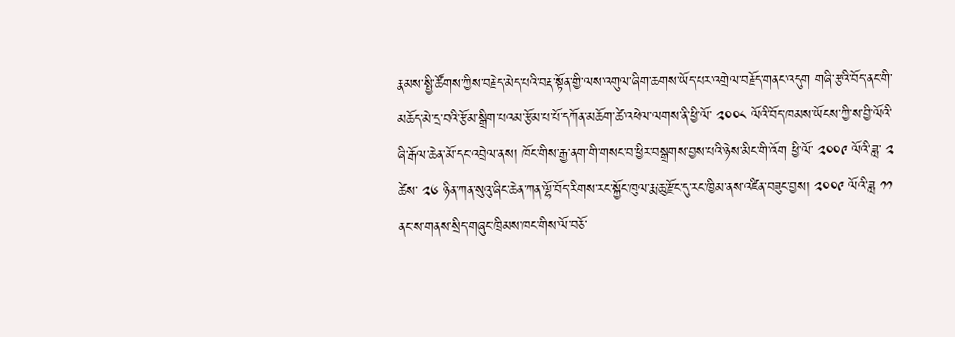རྣམས་སྤྱི་ཚོགས་ཀྱིས་བརྗེད་མེད་པའི་བརྡ་སྟོན་གྱི་ལས་འགུལ་ཞིག་ཆགས་ཡོད་པར་འགྲེལ་བརྗོད་གནང་འདུག གཞི་རྩའི་བོད་ནང་གི་མཆོད་མེ་དྲ་བའི་རྩོམ་སྒྲིག་པའམ་རྩོམ་པ་པོ་དཀོན་མཆོག་ཚེ་འཕེལ་ལགས་ནི་ཕྱི་ལོ་ ༢༠༠༨ ལོའི་བོད་ཁམས་ཡོངས་ཀྱི་ས་བྱི་ལོའི་ཞི་རྒོལ་ཆེན་མོ་དང་འབྲེལ་ནས། ཁོང་གིས་རྒྱ་ནག་གི་གསང་བ་ཕྱིར་བསྒྲགས་བྱས་པའི་ཉེས་མིང་གི་འོག ཕྱི་ལོ་ ༢༠༠༩ ལོའི་ཟླ་ ༢ ཚེས་ ༢༦ ཉིན་ཀན་སུའུ་ཞིང་ཆེན་ཀན་ལྷོ་བོད་རིགས་རང་སྐྱོང་ཁུལ་རྨ་ཆུ་རྫོང་དུ་རང་ཁྱིམ་ནས་འཛིན་བཟུང་བྱས། ༢༠༠༩ ལོའི་ཟླ ༡༡ ནང་ས་གནས་སྲིད་གཞུང་ཁྲིམས་ཁང་གིས་ལོ་བཅོ་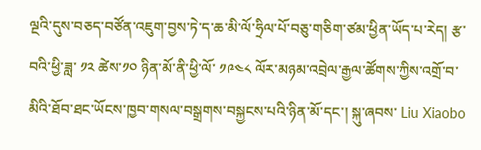ལྔའི་དུས་བཅད་བཙོན་འཇུག་བྱས་ཏེ་ད་ཆ་མི་ལོ་ཧྲིལ་པོ་བཅུ་གཅིག་ཙམ་ཕྱིན་ཡོད་པ་རེད། རྩ་བའི་ཕྱི་ཟླ་ ༡༢ ཚེས་༡༠ ཉིན་མོ་ནི་ཕྱི་ལོ་ ༡༩༤༨ ལོར་མཉམ་འབྲེལ་རྒྱལ་ཚོགས་ཀྱིས་འགྲོ་བ་མིའི་ཐོབ་ཐང་ཡོངས་ཁྱབ་གསལ་བསྒྲགས་བསྐྱངས་པའི་ཉིན་མོ་དང་། སྐུ་ཞབས་ Liu Xiaobo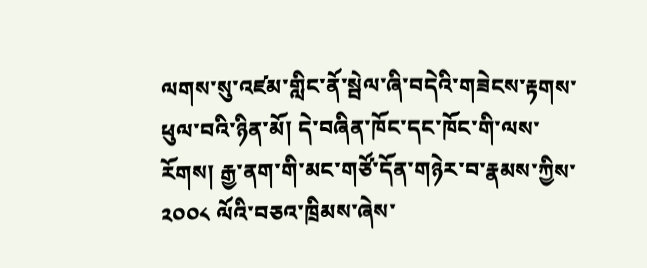ལགས་སུ་འཛམ་གླིང་ནོ་སྦེལ་ཞི་བདེའི་གཟེངས་རྟགས་ཕུལ་བའི་ཉིན་མོ། དེ་བཞིན་ཁོང་དང་ཁོང་གི་ལས་རོགས། རྒྱ་ནག་གི་མང་གཙོ་དོན་གཉེར་བ་རྣམས་ཀྱིས་ ༢༠༠༨ ལོའི་བཅའ་ཁྲིམས་ཞེས་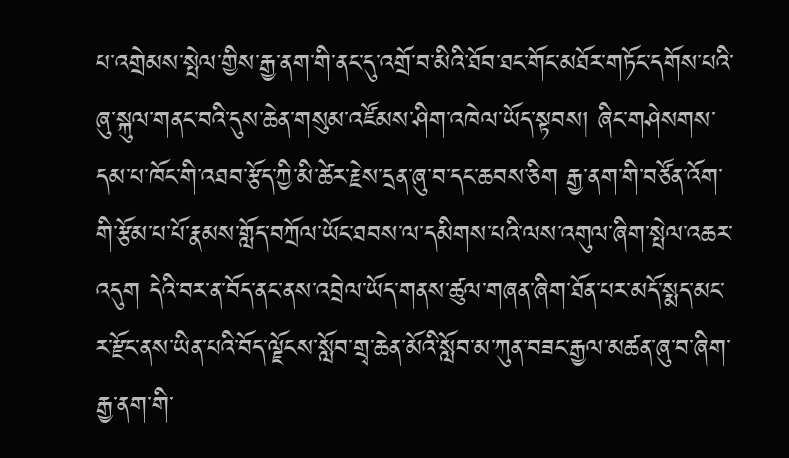པ་འགྲེམས་སྤེལ་གྱིས་རྒྱ་ནག་གི་ནང་དུ་འགྲོ་བ་མིའི་ཐོབ་ཐང་གོང་མཐོར་གཏོང་དགོས་པའི་ཞུ་སྐུལ་གནང་བའི་དུས་ཆེན་གསུམ་འཛོམས་ཤིག་འཁེལ་ཡོད་སྟབས། ཞིང་གཤེསགས་དམ་པ་ཁོང་གི་འཐབ་རྩོད་ཀྱི་མི་ཚེར་རྗེས་དྲན་ཞུ་བ་དང་ཆབས་ཅིག རྒྱ་ནག་གི་བཙོན་འོག་གི་རྩོམ་པ་པོ་རྣམས་གློད་བཀྲོལ་ཡོང་ཐབས་ལ་དམིགས་པའི་ལས་འགུལ་ཞིག་སྤེལ་འཆར་འདུག དེའི་བར་ན་བོད་ནང་ནས་འབྲེལ་ཡོད་གནས་ཚུལ་གཞན་ཞིག་ཐོན་པར་མདོ་སྨད་མང་ར་རྫོང་ནས་ཡིན་པའི་བོད་ལྗོངས་སློབ་གྲྭ་ཆེན་མོའི་སློབ་མ་ཀུན་བཟང་རྒྱལ་མཚན་ཞུ་བ་ཞིག་རྒྱ་ནག་གི་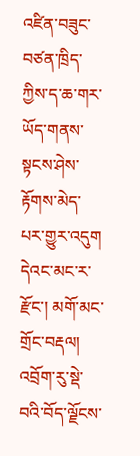འཛིན་བཟུང་བཙན་ཁྲིད་ཀྱིས་ད་ཆ་གར་ཡོད་གནས་སྟངས་ཤེས་རྟོགས་མེད་པར་གྱུར་འདུག དེའང་མང་ར་རྫོང་། མགོ་མང་གྲོང་བརྡལ། འབྲོག་རུ་སྡེ་བའི་བོད་ལྗོངས་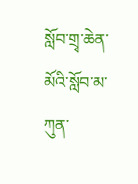སློབ་གྲྭ་ཆེན་མོའི་སློབ་མ་ཀུན་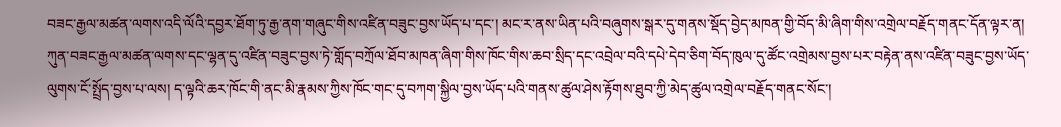བཟང་རྒྱལ་མཚན་ལགས་འདི་ལོའི་དབྱར་ཐོག་ཏུ་རྒྱ་ནག་གཞུང་གིས་འཛིན་བཟུང་བྱས་ཡོད་པ་དང་། མང་ར་ནས་ཡིན་པའི་བཞུགས་སྒར་དུ་གནས་སྡོད་བྱེད་མཁན་གྱི་བོད་མི་ཞིག་གིས་འགྲེལ་བརྗོད་གནང་དོན་ལྟར་ན། ཀུན་བཟང་རྒྱལ་མཚན་ལགས་དང་ལྷན་དུ་འཛིན་བཟུང་བྱས་ཏེ་གློད་བཀྲོལ་ཐོབ་མཁན་ཞིག་གིས་ཁོང་གིས་ཆབ་སྲིད་དང་འབྲེལ་བའི་དཔེ་དེབ་ཅིག་བོད་ཁུལ་དུ་ཚོང་འགྲེམས་བྱས་པར་བརྟེན་ནས་འཛིན་བཟུང་བྱས་ཡོད་ལུགས་ངོ་སྤྲོད་བྱས་པ་ལས། ད་ལྟའི་ཆར་ཁོང་གི་ནང་མི་རྣམས་ཀྱིས་ཁོང་གང་དུ་བཀག་སྐྱིལ་བྱས་ཡོད་པའི་གནས་ཚུལ་ཤེས་རྟོགས་ཐུབ་ཀྱི་མེད་ཚུལ་འགྲེལ་བརྗོད་གནང་སོང་།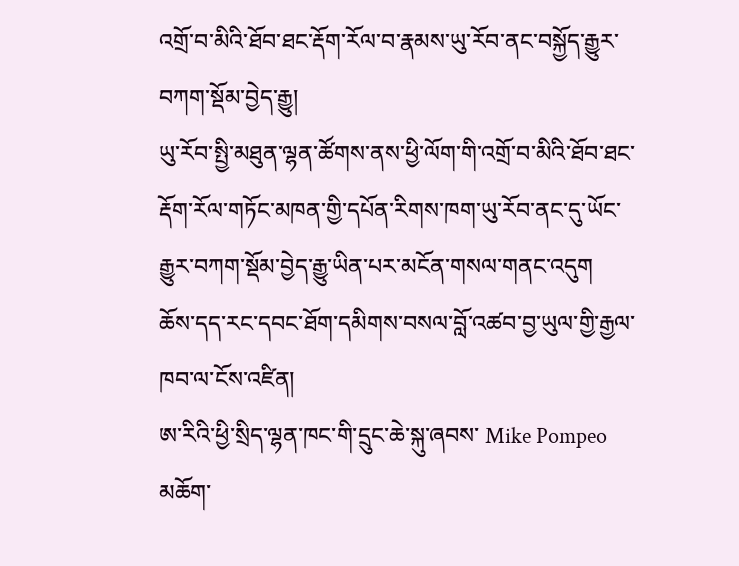འགྲོ་བ་མིའི་ཐོབ་ཐང་རྡོག་རོལ་བ་རྣམས་ཡུ་རོབ་ནང་བསྐྱོད་རྒྱུར་བཀག་སྡོམ་བྱེད་རྒྱུ།
ཡུ་རོབ་སྤྱི་མཐུན་ལྷན་ཚོགས་ནས་ཕྱི་ལོག་གི་འགྲོ་བ་མིའི་ཐོབ་ཐང་རྡོག་རོལ་གཏོང་མཁན་གྱི་དཔོན་རིགས་ཁག་ཡུ་རོབ་ནང་དུ་ཡོང་རྒྱུར་བཀག་སྡོམ་བྱེད་རྒྱུ་ཡིན་པར་མངོན་གསལ་གནང་འདུག
ཆོས་དད་རང་དབང་ཐོག་དམིགས་བསལ་བློ་འཚབ་བྱ་ཡུལ་གྱི་རྒྱལ་ཁབ་ལ་ངོས་འཛིན།
ཨ་རིའི་ཕྱི་སྲིད་ལྷན་ཁང་གི་དྲུང་ཆེ་སྐུ་ཞབས་ Mike Pompeo མཆོག་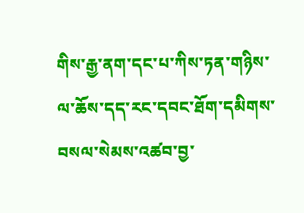གིས་རྒྱ་ནག་དང་པ་ཀིས་ཏན་གཉིས་ལ་ཆོས་དད་རང་དབང་ཐོག་དམིགས་བསལ་སེམས་འཚབ་བྱ་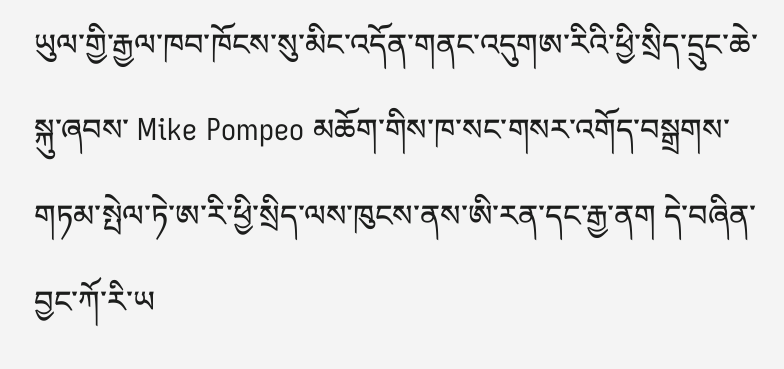ཡུལ་གྱི་རྒྱལ་ཁབ་ཁོངས་སུ་མིང་འདོན་གནང་འདུགཨ་རིའི་ཕྱི་སྲིད་དྲུང་ཆེ་སྐུ་ཞབས་ Mike Pompeo མཆོག་གིས་ཁ་སང་གསར་འགོད་བསྒྲགས་གཏམ་སྤེལ་ཏེ་ཨ་རི་ཕྱི་སྲིད་ལས་ཁུངས་ནས་ཨི་རན་དང་རྒྱ་ནག དེ་བཞིན་བྱང་ཀོ་རི་ཡ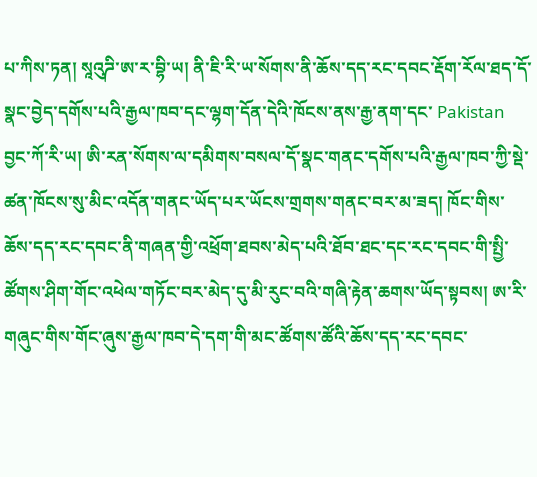པ་ཀིས་ཏན། སཱའུཌི་ཨ་ར་བྷི་ཡ། ནི་ཇི་རི་ཡ་སོགས་ནི་ཆོས་དད་རང་དབང་རྡོག་རོལ་ཐད་དོ་སྣང་བྱེད་དགོས་པའི་རྒྱལ་ཁབ་དང་ལྷག་དོན་དེའི་ཁོངས་ནས་རྒྱ་ནག་དང་ Pakistan བྱང་ཀོ་རི་ཡ། ཨི་རན་སོགས་ལ་དམིགས་བསལ་དོ་སྣང་གནང་དགོས་པའི་རྒྱལ་ཁབ་ཀྱི་སྡེ་ཚན་ཁོངས་སུ་མིང་འདོན་གནང་ཡོད་པར་ཡོངས་གྲགས་གནང་བར་མ་ཟད། ཁོང་གིས་ཆོས་དད་རང་དབང་ནི་གཞན་གྱི་འཕྲོག་ཐབས་མེད་པའི་ཐོབ་ཐང་དང་རང་དབང་གི་སྤྱི་ཚོགས་ཤིག་གོང་འཕེལ་གཏོང་བར་མེད་དུ་མི་རུང་བའི་གཞི་རྟེན་ཆགས་ཡོད་སྟབས། ཨ་རི་གཞུང་གིས་གོང་ཞུས་རྒྱལ་ཁབ་དེ་དག་གི་མང་ཚོགས་ཚོའི་ཆོས་དད་རང་དབང་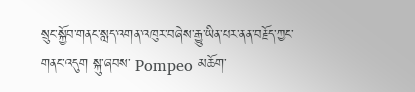སྲུང་སྐྱོབ་གནང་སླད་འགན་འཁུར་བཞེས་རྒྱུ་ཡིན་པར་ནན་བརྗོད་ཀྱང་གནང་འདུག སྐུ་ཞབས་ Pompeo མཆོག་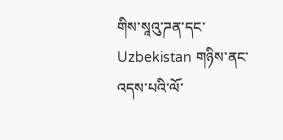གིས་སཱའུ་ཌན་དང་ Uzbekistan གཉིས་ནང་འདས་པའི་ལོ་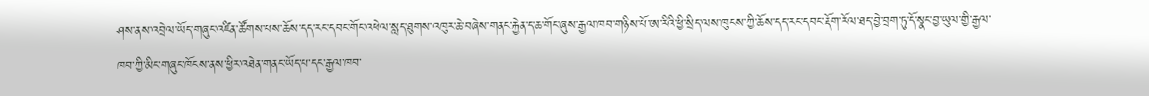ཤས་ནས་འབྲེལ་ཡོད་གཞུང་འཛིན་ཚོགས་པས་ཆོས་དད་རང་དབང་གོང་འཕེལ་སླད་ཐུགས་འཁུར་ཆེ་བཞེས་གནང་རྐྱེན་ད་ཆ་གོང་ཞུས་རྒྱལ་ཁབ་གཉིས་པོ་ཨ་རིའི་ཕྱི་སྲིད་ལས་ཁུངས་ཀྱི་ཆོས་དད་རང་དབང་རྡོག་རོལ་ཐད་བྱེ་བྲག་ཏུ་དོ་སྣང་བྱ་ཡུལ་གྱི་རྒྱལ་ཁབ་ཀྱི་མིང་གཞུང་ཁོངས་ནས་ཕྱིར་འཐེན་གནང་ཡོད་པ་དང་རྒྱལ་ཁབ་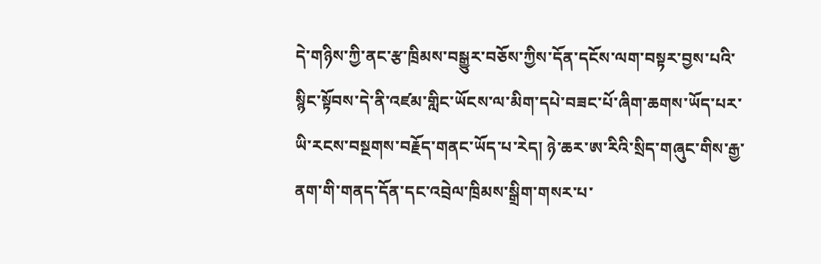དེ་གཉིས་ཀྱི་ནང་རྩ་ཁྲིམས་བསྒྱུར་བཅོས་ཀྱིས་དོན་དངོས་ལག་བསྟར་བྱས་པའི་སྙིང་སྟོབས་དེ་ནི་འཛམ་གླིང་ཡོངས་ལ་མིག་དཔེ་བཟང་པོ་ཞིག་ཆགས་ཡོད་པར་ཡི་རངས་བསྔགས་བརྗོད་གནང་ཡོད་པ་རེད། ཉེ་ཆར་ཨ་རིའི་སྲིད་གཞུང་གིས་རྒྱ་ནག་གི་གནད་དོན་དང་འབྲེལ་ཁྲིམས་སྒྲིག་གསར་པ་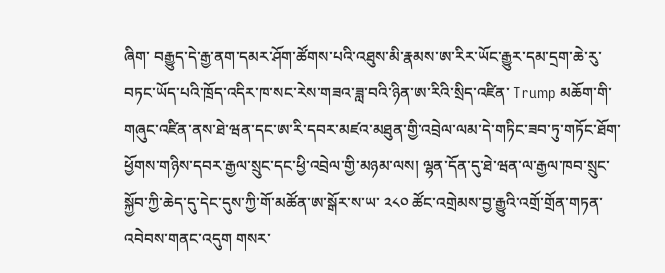ཞིག་ བརྒྱུད་དེ་རྒྱ་ནག་དམར་ཤོག་ཚོགས་པའི་འཐུས་མི་རྣམས་ཨ་རིར་ཡོང་རྒྱུར་དམ་དྲག་ཆེ་རུ་བཏང་ཡོད་པའི་ཁྲོད་འདིར་ཁ་སང་རེས་གཟའ་ཟླ་བའི་ཉིན་ཨ་རིའི་སྲིད་འཛིན་ Trump མཆོག་གི་གཞུང་འཛིན་ནས་ཐེ་ཝན་དང་ཨ་རི་དབར་མཛའ་མཐུན་གྱི་འབྲེལ་ལམ་དེ་གཏིང་ཟབ་ཏུ་གཏོང་ཐོག་ཕྱོགས་གཉིས་དབར་རྒྱལ་སྲུང་དང་ཕྱི་འབྲེལ་གྱི་མཉམ་ལས། ལྷན་དོན་དུ་ཐེ་ཝན་ལ་རྒྱལ་ཁབ་སྲུང་སྐྱོབ་ཀྱི་ཆེད་དུ་དེང་དུས་ཀྱི་གོ་མཚོན་ཨ་སྒོར་ས་ཡ་ ༢༨༠ ཚོང་འགྲེམས་བྱ་རྒྱུའི་འགྲོ་གྲོན་གཏན་འབེབས་གནང་འདུག གསར་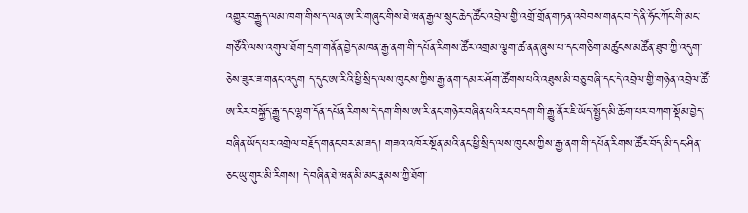འགྱུར་བརྒྱུད་ལམ་ཁག་གིས་ད་ལན་ཨ་རི་གཞུང་གིས་ཐེ་ཝན་རྒྱལ་སྲུང་ཆེད་ཚོང་འབྲེལ་གྱི་འགྲོ་གྲོན་གཏན་འབེབས་གནང་བ་དེ་ནི་ཧོང་ཀོང་གི་མང་གཙོའི་ལས་འགུལ་ཐོག་དྲག་གནོན་བྱེད་མཁན་རྒྱ་ནག་གི་དཔོན་རིགས་ཚོར་འགྲམ་ལྕག་ཚ་ནན་ཞུས་པ་དང་གཅིག་མཚུངས་མཚོན་ཐུབ་ཀྱི་འདུག་ཅེས་ཟུར་ཟ་གནང་འདུག ད་དུང་ཨ་རིའི་ཕྱི་སྲིད་ལས་ཁུངས་ཀྱིས་རྒྱ་ནག་དམར་ཤོག་ཚོགས་པའི་འཐུས་མི་བཅུ་བཞི་དང་དེ་འབྲེལ་གྱི་གཉེན་འབྲེལ་ཚོ་ཨ་རིར་བསྐྱོད་རྒྱུ་དང་ལྷག་དོན་དཔོན་རིགས་དེ་དག་གིས་ཨ་རི་ནང་གཉེར་བཞིན་པའི་རང་བདག་གི་རྒྱུ་ནོར་ཇི་ཡོད་སྤྱོད་མི་ཆོག་པར་བཀག་སྡོམ་བྱེད་བཞིན་ཡོད་པར་འགྲེལ་བརྗོད་གནང་བར་མ་ཟད། གཟའ་འཁོར་སྔོན་མའི་ནང་ཕྱི་སྲིད་ལས་ཁུངས་ཀྱིས་རྒྱ་ནག་གི་དཔོན་རིགས་ཚོར་བོད་མི་དང་ཤིན་ཅང་ཡུ་གུར་མི་རིགས། དེ་བཞིན་ཐེ་ཝན་མི་མང་རྣམས་ཀྱི་ཐོག་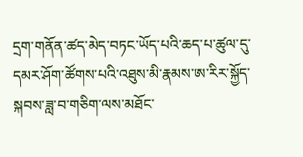དྲག་གནོན་ཚད་མེད་བཏང་ཡོད་པའི་ཆད་པ་ཚུལ་དུ་དམར་ཤོག་ཚོགས་པའི་འཐུས་མི་རྣམས་ཨ་རིར་སྐྱོད་སྐབས་ཟླ་བ་གཅིག་ལས་མཐོང་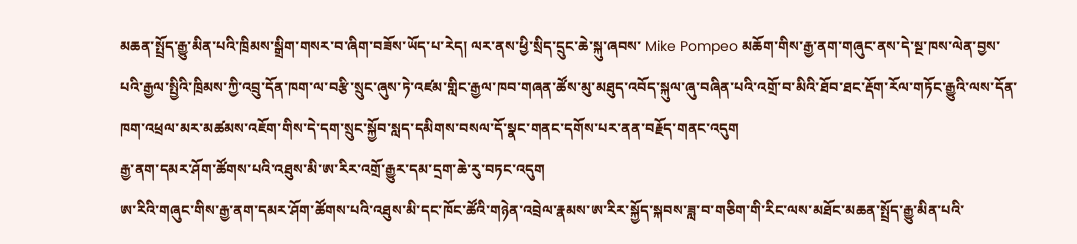མཆན་སྤྲོད་རྒྱུ་མིན་པའི་ཁྲིམས་སྒྲིག་གསར་བ་ཞིག་བཟོས་ཡོད་པ་རེད། ལར་ནས་ཕྱི་སྲིད་དྲུང་ཆེ་སྐུ་ཞབས་ Mike Pompeo མཆོག་གིས་རྒྱ་ནག་གཞུང་ནས་དེ་སྔ་ཁས་ལེན་བྱས་པའི་རྒྱལ་སྤྱིའི་ཁྲིམས་ཀྱི་འབྲུ་དོན་ཁག་ལ་བརྩི་སྲུང་ཞུས་ཏེ་འཛམ་གླིང་རྒྱལ་ཁབ་གཞན་ཚོས་མུ་མཐུད་འབོད་སྐུལ་ཞུ་བཞིན་པའི་འགྲོ་བ་མིའི་ཐོབ་ཐང་རྡོག་རོལ་གཏོང་རྒྱུའི་ལས་དོན་ཁག་འཕྲལ་མར་མཚམས་འཇོག་གིས་དེ་དག་སྲུང་སྐྱོབ་སླད་དམིགས་བསལ་དོ་སྣང་གནང་དགོས་པར་ནན་བརྗོད་གནང་འདུག
རྒྱ་ནག་དམར་ཤོག་ཚོགས་པའི་འཐུས་མི་ཨ་རིར་འགྲོ་རྒྱུར་དམ་དྲག་ཆེ་རུ་བཏང་འདུག
ཨ་རིའི་གཞུང་གིས་རྒྱ་ནག་དམར་ཤོག་ཚོགས་པའི་འཐུས་མི་དང་ཁོང་ཚོའི་གཉེན་འབྲེལ་རྣམས་ཨ་རིར་སྐྱོད་སྐབས་ཟླ་བ་གཅིག་གི་རིང་ལས་མཐོང་མཆན་སྤྲོད་རྒྱུ་མིན་པའི་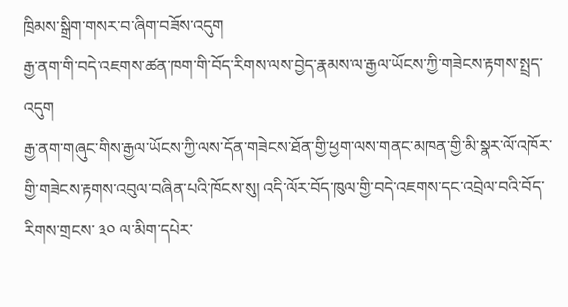ཁྲིམས་སྒྲིག་གསར་བ་ཞིག་བཟོས་འདུག
རྒྱ་ནག་གི་བདེ་འཇགས་ཚན་ཁག་གི་བོད་རིགས་ལས་བྱེད་རྣམས་ལ་རྒྱལ་ཡོངས་ཀྱི་གཟེངས་རྟགས་སྤྲད་འདུག
རྒྱ་ནག་གཞུང་གིས་རྒྱལ་ཡོངས་ཀྱི་ལས་དོན་གཟེངས་ཐོན་གྱི་ཕྱག་ལས་གནང་མཁན་གྱི་མི་སྣར་ལོ་འཁོར་གྱི་གཟེངས་རྟགས་འབུལ་བཞིན་པའི་ཁོངས་སུ། འདི་ལོར་བོད་ཁུལ་གྱི་བདེ་འཇགས་དང་འབྲེལ་བའི་བོད་རིགས་གྲངས་ ༣༠ ལ་མིག་དཔེར་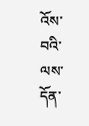འོས་བའི་ལས་དོན་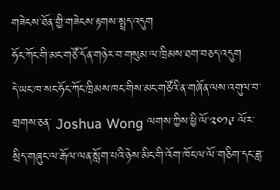གཟེངས་ཐོན་གྱི་གཟེངས་རྟགས་སྤྲད་འདུག
ཧོང་ཀོང་གི་མང་གཙོ་དོན་གཉེར་བ་གསུམ་ལ་ཁྲིམས་ཐག་བཅད་འདུག
དེ་ཡང་ཁ་སང་ཧོང་ཀོང་ཁྲིམས་ཁང་གིས་མང་གཙོའི་ན་གཞོན་ལས་འགུལ་བ་གྲགས་ཅན་ Joshua Wong ལགས་ཀྱིས་ཕྱི་ལོ་༢༠༡༩ ལོར་སྲིད་གཞུང་ལ་རྒོལ་ལན་སློག་པའི་ཉེས་མིང་གི་འོག་ཁོང་ལ་ལོ་གཅིག་དང་ཟླ་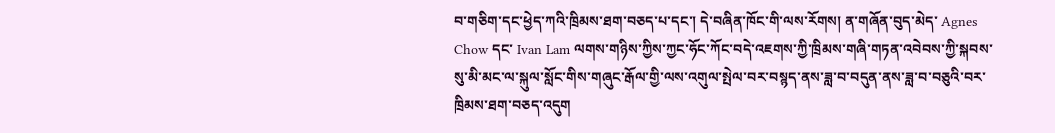བ་གཅིག་དང་ཕྱེད་ཀའི་ཁྲིམས་ཐག་བཅད་པ་དང་། དེ་བཞིན་ཁོང་གི་ལས་རོགས། ན་གཞོན་བུད་མེད་ Agnes Chow དང་ Ivan Lam ལགས་གཉིས་ཀྱིས་ཀྱང་ཧོང་ཀོང་བདེ་འཇགས་ཀྱི་ཁྲིམས་གཞི་གཏན་འབེབས་ཀྱི་སྐབས་སུ་མི་མང་ལ་སྐུལ་སློང་གིས་གཞུང་རྒོལ་གྱི་ལས་འགུལ་སྤེལ་བར་བསྙད་ནས་ཟླ་བ་བདུན་ནས་ཟླ་བ་བཅུའི་བར་ཁྲིམས་ཐག་བཅད་འདུག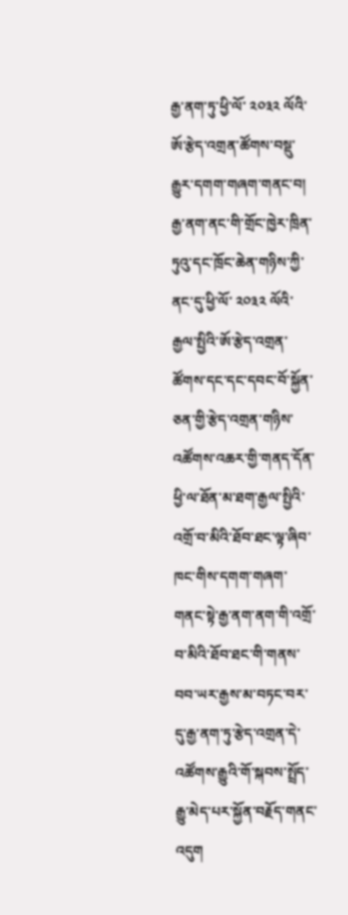རྒྱ་ནག་ཏུ་ཕྱི་ལོ་ ༢༠༣༢ ལོའི་ཨོ་རྩེད་འགྲན་ཚོགས་བསྡུ་རྒྱུར་དགག་གཞག་གནང་བ།
རྒྱ་ནག་ནང་གི་གྲོང་ཁྱེར་ཁྲིན་ཏུའུ་དང་ཁྲོང་ཆེན་གཉིས་ཀྱི་ནང་དུ་ཕྱི་ལོ་ ༢༠༣༢ ལོའི་རྒྱལ་སྤྱིའི་ཨོ་རྩེད་འགྲན་ཚོགས་དང་དང་དབང་བོ་སྐྱོན་ཅན་གྱི་རྩེད་འགྲན་གཉིས་འཚོགས་འཆར་གྱི་གནད་དོན་ཕྱི་ལ་ཐོན་མ་ཐག་རྒྱལ་སྤྱིའི་འགྲོ་བ་མིའི་ཐོབ་ཐང་ལྟ་ཞིབ་ཁང་གིས་དགག་གཞག་གནང་སྟེ་རྒྱ་ནག་ནག་གི་འགྲོ་བ་མིའི་ཐོབ་ཐང་གི་གནས་བབ་ཡར་རྒྱས་མ་བཏང་བར་དུ་རྒྱ་ནག་ཏུ་རྩེད་འགྲན་དེ་འཚོགས་རྒྱུའི་གོ་སྐབས་སྤྲོད་རྒྱུ་མེད་པར་སྐྱོན་བརྗོད་གནང་འདུག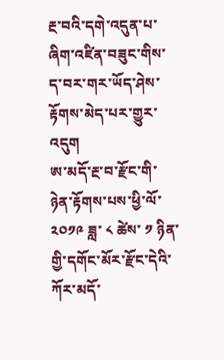རྔ་བའི་དགེ་འདུན་པ་ཞིག་འཛིན་བཟུང་གིས་ད་བར་གར་ཡོད་ཤེས་རྟོགས་མེད་པར་གྱུར་འདུག
ཨ་མདོ་རྔ་བ་རྫོང་གི་ཉེན་རྟོགས་པས་ཕྱི་ལོ་ ༢༠༡༩ ཟླ་ ༨ ཚེས་ ༡ ཉིན་གྱི་དགོང་མོར་རྫོང་དེའི་ཀོར་མདོ་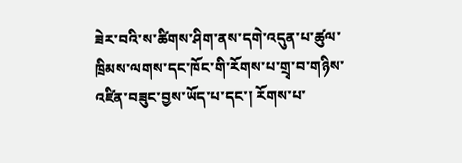ཟེར་བའི་ས་ཚིགས་ཤིག་ནས་དགེ་འདུན་པ་ཚུལ་ཁྲིམས་ལགས་དང་ཁོང་གི་རོགས་པ་གྲྭ་བ་གཉིས་འཛིན་བཟུང་བྱས་ཡོད་པ་དང་། རོགས་པ་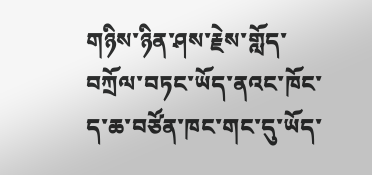གཉིས་ཉིན་ཤས་རྗེས་གློད་བཀྲོལ་བཏང་ཡོད་ནའང་ཁོང་ད་ཆ་བཙོན་ཁང་གང་དུ་ཡོད་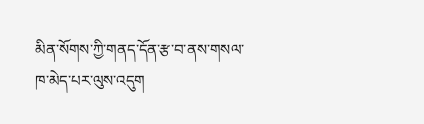མིན་སོགས་ཀྱི་གནད་དོན་རྩ་བ་ནས་གསལ་ཁ་མེད་པར་ལུས་འདུག